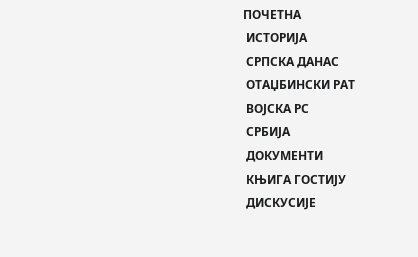ПОЧЕТНА
 ИСТОРИЈА
 СРПСКА ДАНАС
 ОТАЏБИНСКИ РАТ
 ВОЈСКА РС
 СРБИЈА
 ДОКУМЕНТИ
 КЊИГА ГОСТИЈУ
 ДИСКУСИЈЕ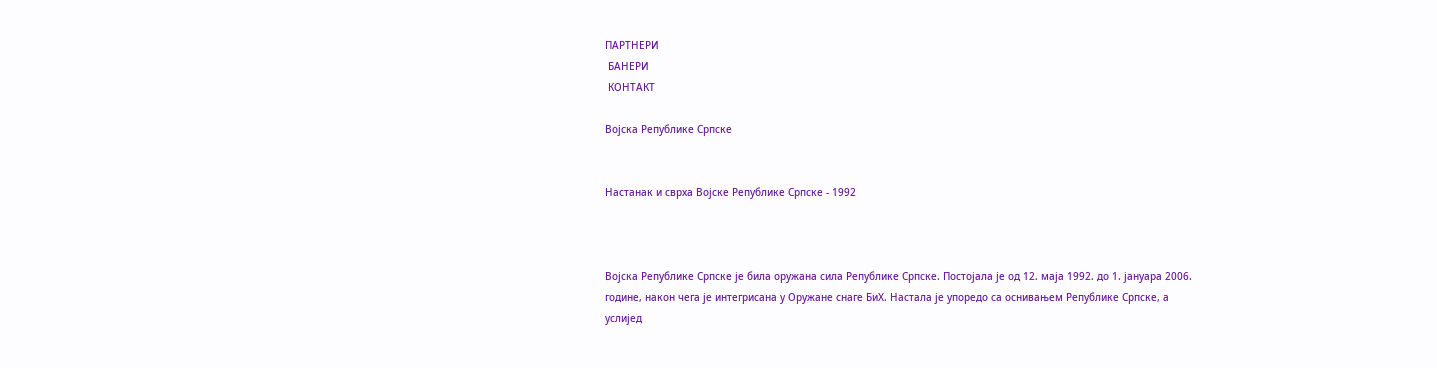ПАРТНЕРИ
 БАНЕРИ
 КОНТАКТ

Војска Републике Српске


Настанак и сврха Војске Републике Српске - 1992



Војска Републике Српске је била оружана сила Републике Српске. Постојала је од 12. маја 1992. до 1. јануара 2006. године, након чега је интегрисана у Оружане снаге БиХ. Настала је упоредо са оснивањем Републике Српске, а услијед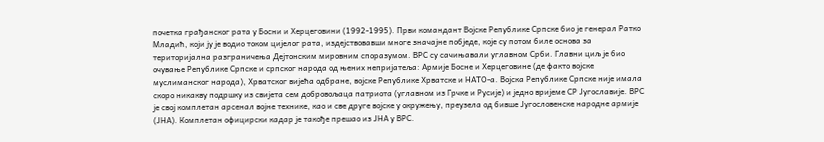почетка грађанског рата у Босни и Херцеговини (1992-1995). Први командант Војске Републике Српске био је генерал Ратко Младић, који ју је водио током цијелог рата, издејствовавши многе значајне побједе, које су потом биле основа за територијална разграничења Дејтонским мировним споразумом. ВРС су сачињавали углавном Срби. Главни циљ је био очување Републике Српске и српског народа од њених непријатеља: Армије Босне и Херцеговине (де факто војске муслиманског народа), Хрватског вијећа одбране, војске Републике Хрватске и НАТО-а. Војска Републике Српске није имала скоро никакву подршку из свијета сем добровољаца патриота (углавном из Грчке и Русије) и једно вријеме СР Југославије. ВРС је свој комплетан арсенал војне технике, као и све друге војске у окружењу, преузела од бивше Југословенске народне армије (ЈНА). Комплетан официрски кадар је такође прешао из ЈНА у ВРС.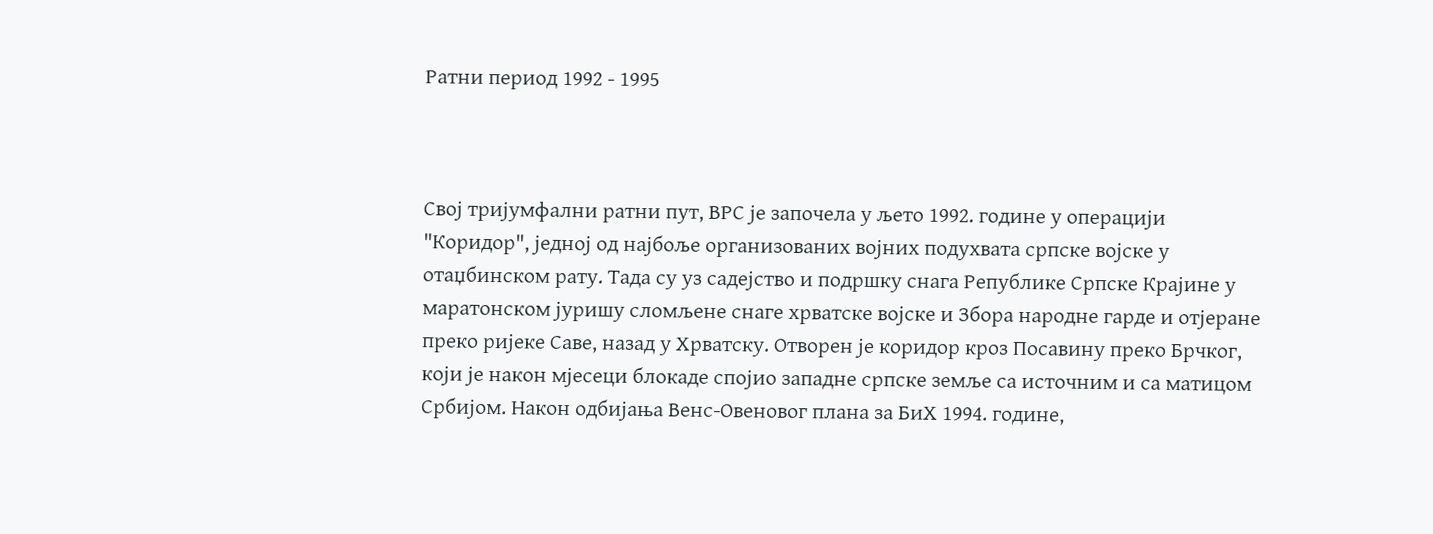Ратни период 1992 - 1995



Свој тријумфални ратни пут, ВРС је започела у љето 1992. године у операцији "Коридор", једној од најбоље организованих војних подухвата српске војске у отаџбинском рату. Тада су уз садејство и подршку снага Републике Српске Крајине у маратонском јуришу сломљене снаге хрватске војске и Збора народне гарде и отјеране преко ријеке Саве, назад у Хрватску. Отворен је коридор кроз Посавину преко Брчког, који је након мјесеци блокаде спојио западне српске земље са источним и са матицом Србијом. Након одбијања Венс-Овеновог плана за БиХ 1994. године,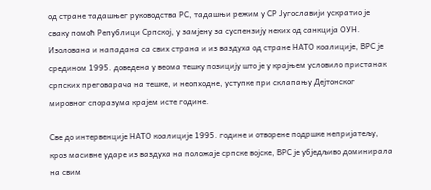од стране тадашњег руководства РС, тадашњи режим у СР Југославији ускратио је сваку помоћ Републици Српској, у замјену за суспензију неких од санкција ОУН. Изолована и нападана са свих страна и из ваздуха од стране НАТО коалиције, ВРС је средином 1995. доведена у веома тешку позицију што је у крајњем условило пристанак српских преговарача на тешке, и неопходне, уступке при склапању Дејтонског мировног споразума крајем исте године.

Све до интервенције НАТО коалиције 1995. године и отворене подршке непријатељу, кроз масивне ударе из ваздуха на положаје српске војске, ВРС је убједљиво доминирала на свим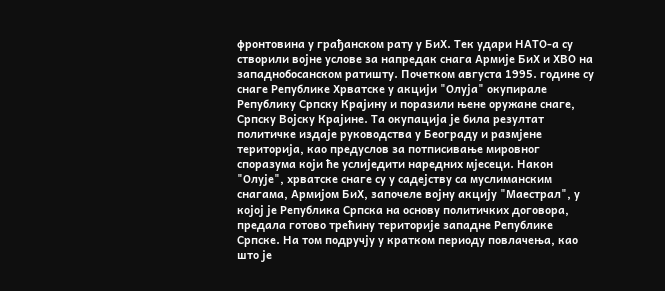фронтовина у грађанском рату у БиХ. Тек удари НАТО-а су створили војне услове за напредак снага Армије БиХ и ХВО на западнобосанском ратишту. Почетком августа 1995. године су снаге Републике Хрватске у акцији "Олуја" окупирале Републику Српску Крајину и поразили њене оружане снаге, Српску Војску Крајине. Та окупација је била резултат политичке издаје руководства у Београду и размјене територија, као предуслов за потписивање мировног споразума који ће услиједити наредних мјесеци. Након "Олује", хрватске снаге су у садејству са муслиманским снагама, Армијом БиХ, започеле војну акцију "Маестрал", у којој је Република Српска на основу политичких договора, предала готово трећину територије западне Републике Српске. На том подручју у кратком периоду повлачења, као што је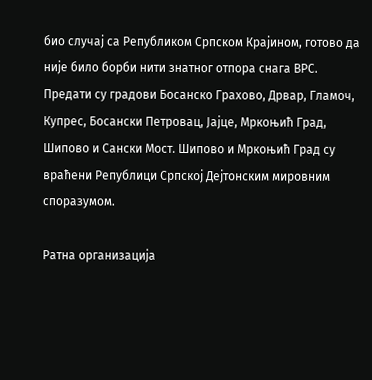био случај са Републиком Српском Крајином, готово да није било борби нити знатног отпора снага ВРС. Предати су градови Босанско Грахово, Дрвар, Гламоч, Купрес, Босански Петровац, Јајце, Мркоњић Град, Шипово и Сански Мост. Шипово и Мркоњић Град су враћени Републици Српској Дејтонским мировним споразумом.

Ратна организација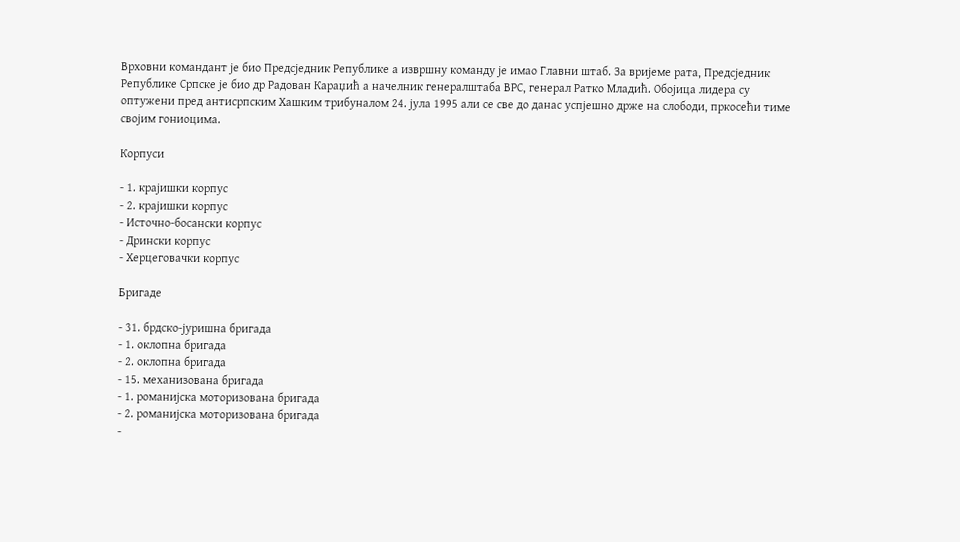Врховни командант је био Предсједник Републике а извршну команду је имао Главни штаб. За вријеме рата, Предсједник Републике Српске је био др Радован Караџић а начелник генералштаба ВРС, генерал Ратко Младић. Обојица лидера су оптужени пред антисрпским Хашким трибуналом 24. јула 1995 али се све до данас успјешно држе на слободи, пркосећи тиме својим гониоцима.

Корпуси

- 1. крајишки корпус
- 2. крајишки корпус
- Источно-босански корпус
- Дрински корпус
- Херцеговачки корпус

Бригаде

- 31. брдско-јуришна бригада
- 1. оклопна бригада
- 2. оклопна бригада
- 15. механизована бригада
- 1. романијска моторизована бригада
- 2. романијска моторизована бригада
-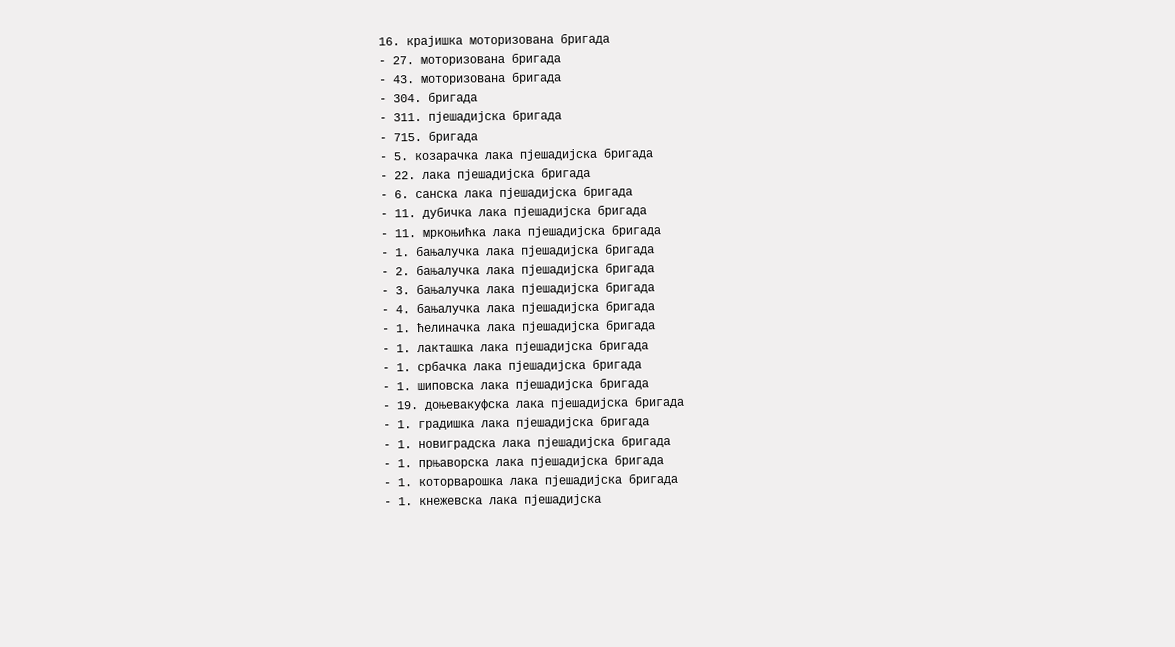16. крајишка моторизована бригада
- 27. моторизована бригада
- 43. моторизована бригада
- 304. бригада
- 311. пјешадијска бригада
- 715. бригада
- 5. козарачка лака пјешадијска бригада
- 22. лака пјешадијска бригада
- 6. санска лака пјешадијска бригада
- 11. дубичка лака пјешадијска бригада
- 11. мркоњићка лака пјешадијска бригада
- 1. бањалучка лака пјешадијска бригада
- 2. бањалучка лака пјешадијска бригада
- 3. бањалучка лака пјешадијска бригада
- 4. бањалучка лака пјешадијска бригада
- 1. ћелиначка лака пјешадијска бригада
- 1. лакташка лака пјешадијска бригада
- 1. србачка лака пјешадијска бригада
- 1. шиповска лака пјешадијска бригада
- 19. доњевакуфска лака пјешадијска бригада
- 1. градишка лака пјешадијска бригада
- 1. новиградска лака пјешадијска бригада
- 1. прњаворска лака пјешадијска бригада
- 1. которварошка лака пјешадијска бригада
- 1. кнежевска лака пјешадијска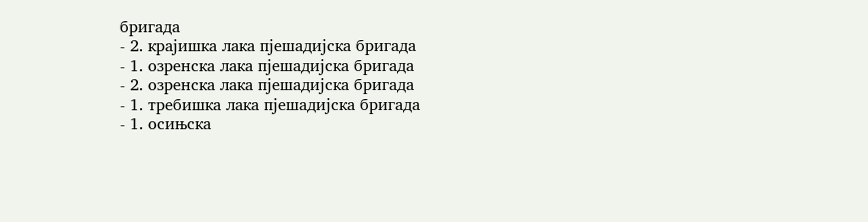бригада
- 2. крајишка лака пјешадијска бригада
- 1. озренска лака пјешадијска бригада
- 2. озренска лака пјешадијска бригада
- 1. требишка лака пјешадијска бригада
- 1. осињска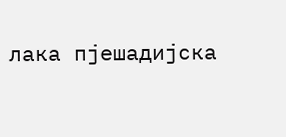лака пјешадијска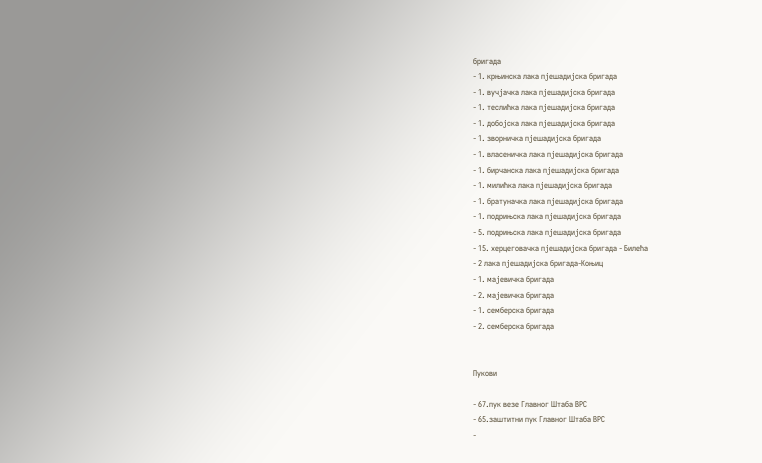бригада
- 1. крњинска лака пјешадијска бригада
- 1. вучјачка лака пјешадијска бригада
- 1. теслићка лака пјешадијска бригада
- 1. добојска лака пјешадијска бригада
- 1. зворничка пјешадијска бригада
- 1. власеничка лака пјешадијска бригада
- 1. бирчанска лака пјешадијска бригада
- 1. милићка лака пјешадијска бригада
- 1. братуначка лака пјешадијска бригада
- 1. подрињска лака пјешадијска бригада
- 5. подрињска лака пјешадијска бригада
- 15. херцеговачка пјешадијска бригада - Билећа
- 2 лака пјешадијска бригада-Коњиц
- 1. мајевичка бригада
- 2. мајевичка бригада
- 1. семберска бригада
- 2. семберска бригада


Пукови

- 67.пук везе Главног Штаба ВРС
- 65.заштитни пук Главног Штаба ВРС
-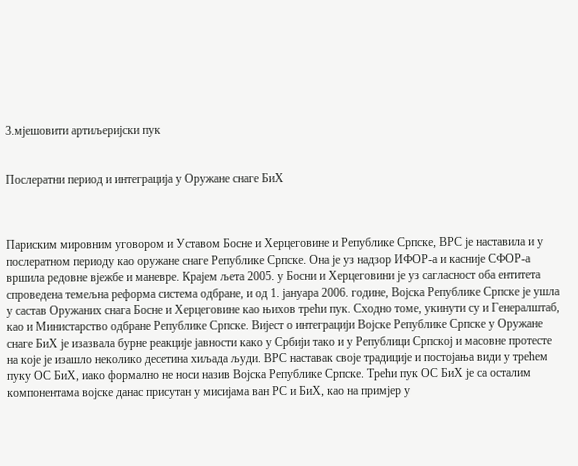3.мјешовити артиљеријски пук


Послератни период и интеграција у Оружане снаге БиХ



Париским мировним уговором и Уставом Босне и Херцеговине и Републике Српске, ВРС је наставила и у послератном периоду као оружане снаге Републике Српске. Она је уз надзор ИФОР-а и касније СФОР-а вршила редовне вјежбе и маневре. Крајем љета 2005. у Босни и Херцеговини је уз сагласност оба ентитета спроведена темељна реформа система одбране, и од 1. јануара 2006. године, Војска Републике Српске је ушла у састав Оружаних снага Босне и Херцеговине као њихов трећи пук. Сходно томе, укинути су и Генералштаб, као и Министарство одбране Републике Српске. Вијест о интеграцији Војске Републике Српске у Оружане снаге БиХ је изазвала бурне реакције јавности како у Србији тако и у Републици Српској и масовне протесте на које је изашло неколико десетина хиљада људи. ВРС наставак своје традиције и постојања види у трећем пуку ОС БиХ, иако формално не носи назив Војска Републике Српске. Трећи пук ОС БиХ је са осталим компонентама војске данас присутан у мисијама ван РС и БиХ, као на примјер у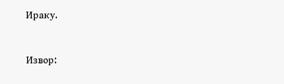Ираку.


Извор: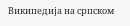Википедија на српском